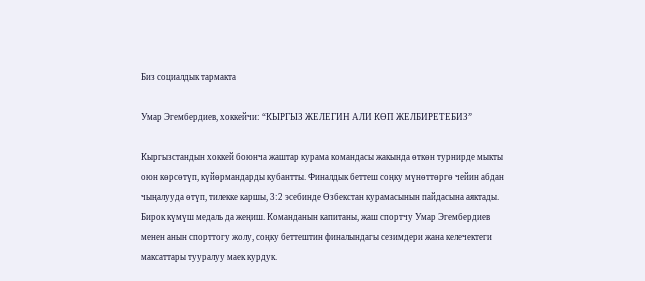Биз социалдык тармакта

Умар Эгембердиев, хоккейчи: “КЫРГЫЗ ЖЕЛЕГИН АЛИ КӨП ЖЕЛБИРЕТЕБИЗ”

Кыргызстандын хоккей боюнча жаштар курама командасы жакында өткөн турнирде мыкты оюн көрсөтүп, күйөрмандарды кубантты. Финалдык беттеш соңку мүнөттөргө чейин абдан чыңалууда өтүп, тилекке каршы, 3:2 эсебинде Өзбекстан курамасынын пайдасына аяктады. Бирок күмүш медаль да жеңиш. Команданын капитаны, жаш спортчу Умар Эгембердиев менен анын спорттогу жолу, соңку беттештин финалындагы сезимдери жана келечектеги максаттары тууралуу маек курдук.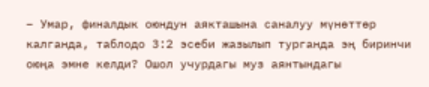– Умар, финалдык оюндун аякташына саналуу мүнөттөр калганда, таблодо 3:2 эсеби жазылып турганда эң биринчи оюңа эмне келди? Ошол учурдагы муз аянтындагы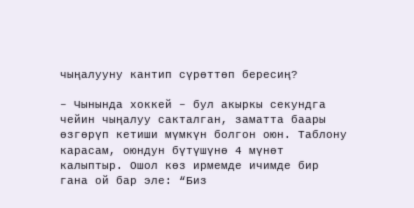чыңалууну кантип сүрөттөп бересиң?

– Чынында хоккей – бул акыркы секундга чейин чыңалуу сакталган, заматта баары өзгөрүп кетиши мүмкүн болгон оюн. Таблону карасам, оюндун бүтүшүнө 4 мүнөт калыптыр. Ошол көз ирмемде ичимде бир гана ой бар эле: “Биз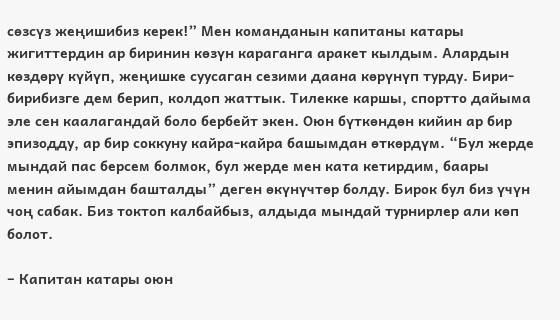сөзсүз жеңишибиз керек!” Мен команданын капитаны катары жигиттердин ар биринин көзүн караганга аракет кылдым. Алардын көздөрү күйүп, жеңишке суусаган сезими даана көрүнүп турду. Бири-бирибизге дем берип, колдоп жаттык. Тилекке каршы, спортто дайыма эле сен каалагандай боло бербейт экен. Оюн бүткөндөн кийин ар бир эпизодду, ар бир соккуну кайра-кайра башымдан өткөрдүм. “Бул жерде мындай пас берсем болмок, бул жерде мен ката кетирдим, баары менин айымдан башталды” деген өкүнүчтөр болду. Бирок бул биз үчүн чоң сабак. Биз токтоп калбайбыз, алдыда мындай турнирлер али көп болот.

– Капитан катары оюн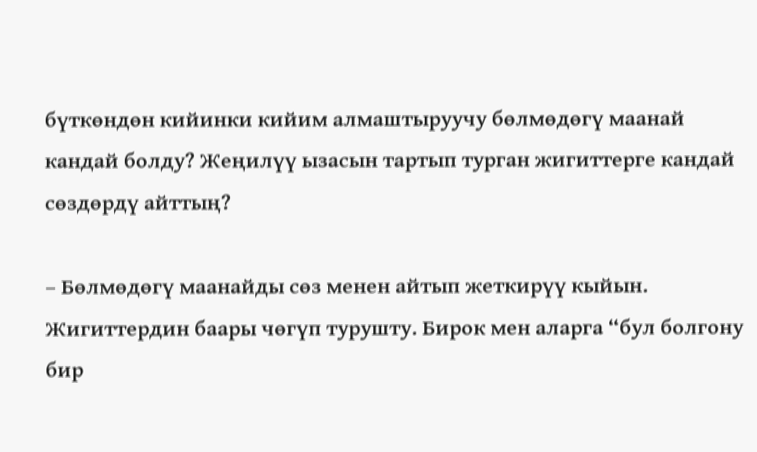бүткөндөн кийинки кийим алмаштыруучу бөлмөдөгү маанай кандай болду? Жеңилүү ызасын тартып турган жигиттерге кандай сөздөрдү айттың?

– Бөлмөдөгү маанайды сөз менен айтып жеткирүү кыйын. Жигиттердин баары чөгүп турушту. Бирок мен аларга “бул болгону бир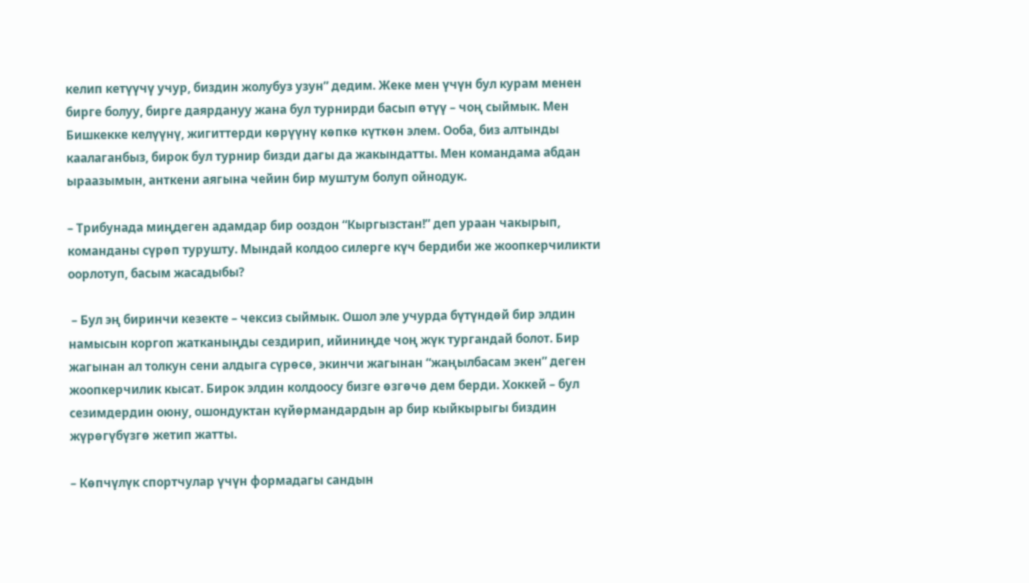келип кетүүчү учур, биздин жолубуз узун” дедим. Жеке мен үчүн бул курам менен бирге болуу, бирге даярдануу жана бул турнирди басып өтүү – чоң сыймык. Мен Бишкекке келүүнү, жигиттерди көрүүнү көпкө күткөн элем. Ооба, биз алтынды каалаганбыз, бирок бул турнир бизди дагы да жакындатты. Мен командама абдан ыраазымын, анткени аягына чейин бир муштум болуп ойнодук.

– Трибунада миңдеген адамдар бир ооздон “Кыргызстан!” деп ураан чакырып, команданы сүрөп турушту. Мындай колдоо силерге күч бердиби же жоопкерчиликти оорлотуп, басым жасадыбы?

 – Бул эң биринчи кезекте – чексиз сыймык. Ошол эле учурда бүтүндөй бир элдин намысын коргоп жатканыңды сездирип, ийиниңде чоң жүк тургандай болот. Бир жагынан ал толкун сени алдыга сүрөсө, экинчи жагынан “жаңылбасам экен” деген жоопкерчилик кысат. Бирок элдин колдоосу бизге өзгөчө дем берди. Хоккей – бул сезимдердин оюну, ошондуктан күйөрмандардын ар бир кыйкырыгы биздин жүрөгүбүзгө жетип жатты.

– Көпчүлүк спортчулар үчүн формадагы сандын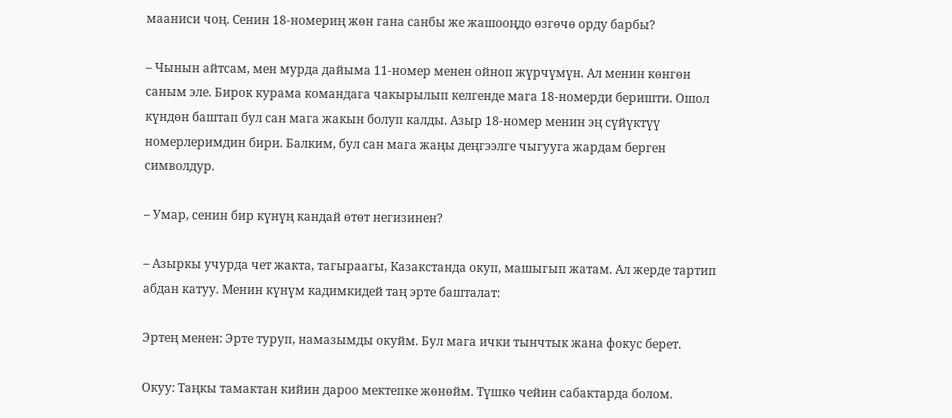мааниси чоң. Сенин 18-номериң жөн гана санбы же жашооңдо өзгөчө орду барбы?

– Чынын айтсам, мен мурда дайыма 11-номер менен ойноп жүрчүмүн. Ал менин көнгөн саным эле. Бирок курама командага чакырылып келгенде мага 18-номерди беришти. Ошол күндөн баштап бул сан мага жакын болуп калды. Азыр 18-номер менин эң сүйүктүү номерлеримдин бири. Балким, бул сан мага жаңы деңгээлге чыгууга жардам берген символдур.

– Умар, сенин бир күнүң кандай өтөт негизинен?

– Азыркы учурда чет жакта, тагыраагы, Казакстанда окуп, машыгып жатам. Ал жерде тартип абдан катуу. Менин күнүм кадимкидей таң эрте башталат:

Эртең менен: Эрте туруп, намазымды окуйм. Бул мага ички тынчтык жана фокус берет.

Окуу: Таңкы тамактан кийин дароо мектепке жөнөйм. Түшкө чейин сабактарда болом.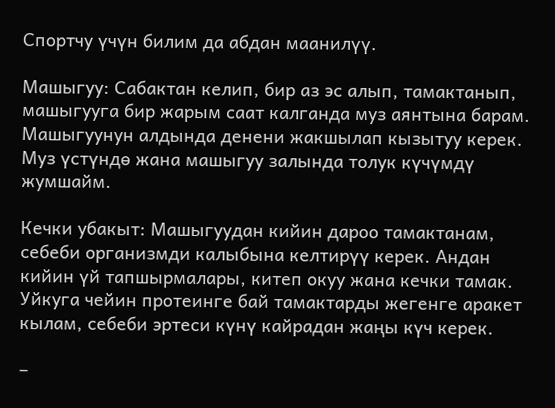Спортчу үчүн билим да абдан маанилүү.

Машыгуу: Сабактан келип, бир аз эс алып, тамактанып, машыгууга бир жарым саат калганда муз аянтына барам. Машыгуунун алдында денени жакшылап кызытуу керек. Муз үстүндө жана машыгуу залында толук күчүмдү жумшайм.

Кечки убакыт: Машыгуудан кийин дароо тамактанам, себеби организмди калыбына келтирүү керек. Андан кийин үй тапшырмалары, китеп окуу жана кечки тамак. Уйкуга чейин протеинге бай тамактарды жегенге аракет кылам, себеби эртеси күнү кайрадан жаңы күч керек.

–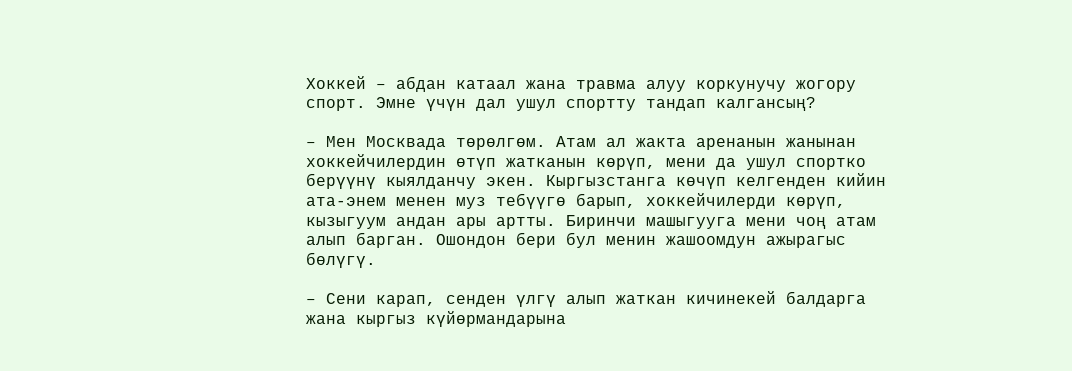Хоккей – абдан катаал жана травма алуу коркунучу жогору спорт. Эмне үчүн дал ушул спортту тандап калгансың?

– Мен Москвада төрөлгөм. Атам ал жакта аренанын жанынан хоккейчилердин өтүп жатканын көрүп, мени да ушул спортко берүүнү кыялданчу экен. Кыргызстанга көчүп келгенден кийин ата-энем менен муз тебүүгө барып, хоккейчилерди көрүп, кызыгуум андан ары артты. Биринчи машыгууга мени чоң атам алып барган. Ошондон бери бул менин жашоомдун ажырагыс бөлүгү.

– Сени карап, сенден үлгү алып жаткан кичинекей балдарга жана кыргыз күйөрмандарына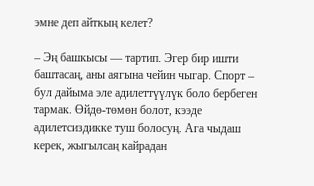эмне деп айткың келет?

– Эң башкысы — тартип. Эгер бир ишти баштасаң, аны аягына чейин чыгар. Спорт – бул дайыма эле адилеттүүлүк боло бербеген тармак. Өйдө-төмөн болот, кээде адилетсиздикке туш болосуң. Ага чыдаш керек, жыгылсаң кайрадан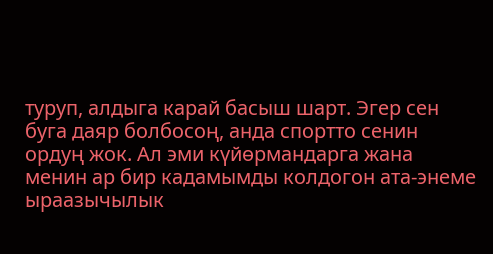туруп, алдыга карай басыш шарт. Эгер сен буга даяр болбосоң, анда спортто сенин ордуң жок. Ал эми күйөрмандарга жана менин ар бир кадамымды колдогон ата-энеме ыраазычылык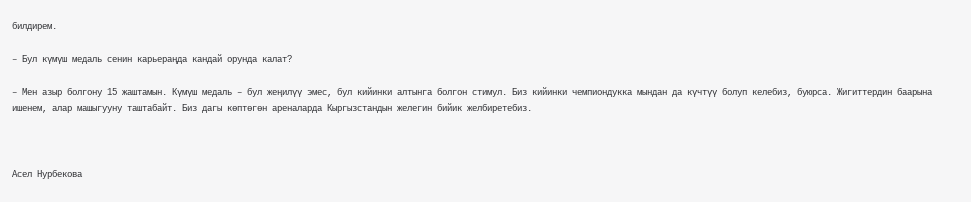билдирем.

– Бул күмүш медаль сенин карьераңда кандай орунда калат?

– Мен азыр болгону 15 жаштамын. Күмүш медаль – бул жеңилүү эмес, бул кийинки алтынга болгон стимул. Биз кийинки чемпиондукка мындан да күчтүү болуп келебиз, буюрса. Жигиттердин баарына ишенем, алар машыгууну таштабайт. Биз дагы көптөгөн ареналарда Кыргызстандын желегин бийик желбиретебиз.



Асел Нурбекова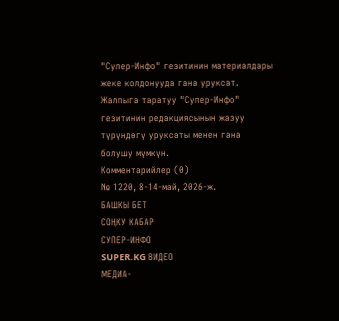"Супер-Инфо" гезитинин материалдары жеке колдонууда гана уруксат. Жалпыга таратуу "Супер-Инфо" гезитинин редакциясынын жазуу түрүндөгү уруксаты менен гана болушу мүмкүн.
Комментарийлер (0)
№ 1220, 8-14-май, 2026-ж.
БАШКЫ БЕТ
СОҢКУ КАБАР
СУПЕР-ИНФО
SUPER.KG ВИДЕО
МЕДИА-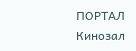ПОРТАЛ
Кинозал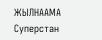ЖЫЛНААМА
Суперстан